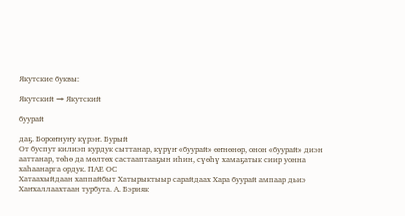Якутские буквы:

Якутский → Якутский

буурай

даҕ. Бороҥнуҥу күрэҥ. Бурый
От буспут килиэп курдук сыттанар, күрүҥ «буурай» өҥнөнөр, онон «буурай» диэн ааттанар, төһө да мөлтөх састааптааҕын иһин, сүөһү хамаҕатык сиир уонна хаһаанарга ордук. ПАЕ ОС
Хатаахыйдаан хаппайбыт Хатырыктыыр сарайдаах Хара буурай ампаар дьиэ Хаҥхаллаахтаан турбута. А. Бэрияк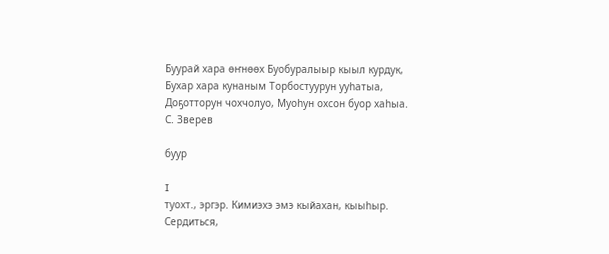Буурай хара өҥнөөх Буобуралыыр кыыл курдук, Бухар хара кунаным Торбостуурун ууһатыа, Доҕотторун чохчолуо, Муоһун охсон буор хаһыа. С. Зверев

буур

I
туохт., эргэр. Кимиэхэ эмэ кыйахан, кыыһыр. Сердиться,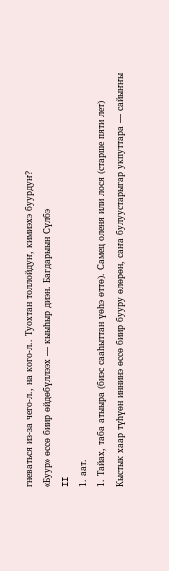гневаться из-за чего-л., на кого-л.. Туохтан толлойдуҥ, кимиэхэ буурдуҥ?
«Буур» өссө биир өйдөбүллээх — кыыһыр диэн. Багдарыын Сүлбэ
II
1. аат.
1. Тайах, таба атыыра (биэс сааһыттан үөһэ өттө). Самец оленя или лося (старше пяти лет)
Кыстык хаар түһүөн иннинэ өссө биир бууру өлөрөн, саҥа булуустарыгар укпуттара — сайыҥҥы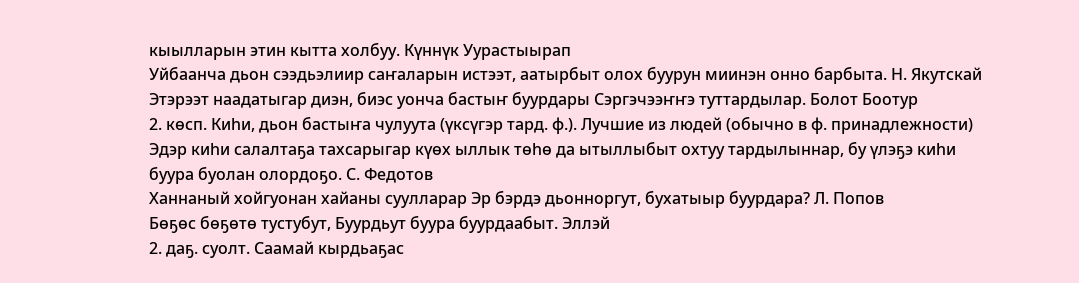кыылларын этин кытта холбуу. Күннүк Уурастыырап
Уйбаанча дьон сээдьэлиир саҥаларын истээт, аатырбыт олох буурун миинэн онно барбыта. Н. Якутскай
Этэрээт наадатыгар диэн, биэс уонча бастыҥ буурдары Сэргэчээҥҥэ туттардылар. Болот Боотур
2. көсп. Киһи, дьон бастыҥа чулуута (үксүгэр тард. ф.). Лучшие из людей (обычно в ф. принадлежности)
Эдэр киһи салалтаҕа тахсарыгар күөх ыллык төһө да ытыллыбыт охтуу тардылыннар, бу үлэҕэ киһи буура буолан олордоҕо. С. Федотов
Ханнаный хойгуонан хайаны суулларар Эр бэрдэ дьонноргут, бухатыыр буурдара? Л. Попов
Бөҕөс бөҕөтө тустубут, Буурдьут буура буурдаабыт. Эллэй
2. даҕ. суолт. Саамай кырдьаҕас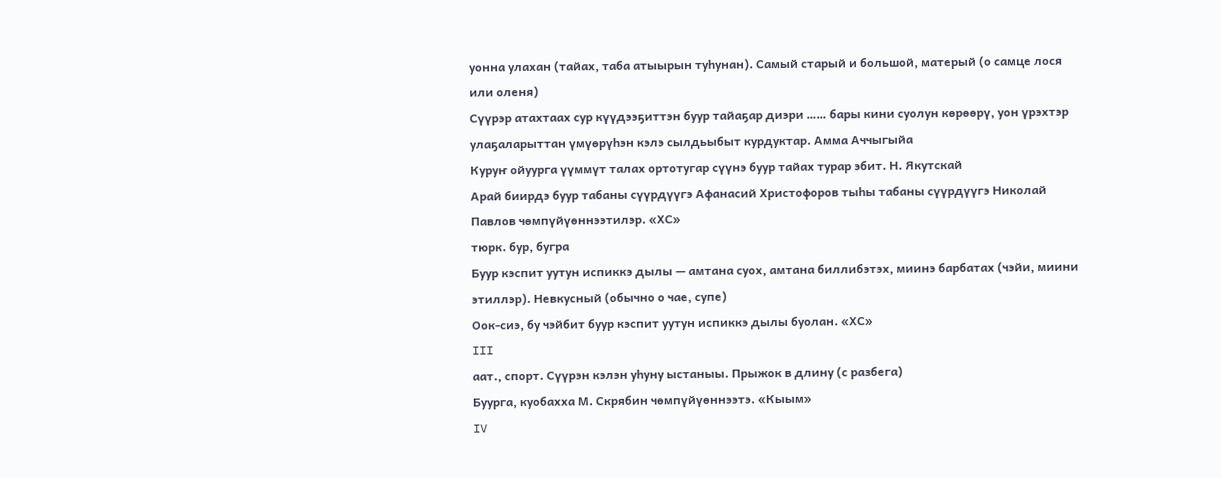уонна улахан (тайах, таба атыырын туһунан). Самый старый и большой, матерый (о самце лося или оленя)
Сүүрэр атахтаах сур күүдээҕиттэн буур тайаҕар диэри …… бары кини суолун көрөөрү, уон үрэхтэр улаҕаларыттан үмүөрүһэн кэлэ сылдьыбыт курдуктар. Амма Аччыгыйа
Куруҥ ойуурга үүммүт талах ортотугар сүүнэ буур тайах турар эбит. Н. Якутскай
Арай биирдэ буур табаны сүүрдүүгэ Афанасий Христофоров тыһы табаны сүүрдүүгэ Николай Павлов чөмпүйүөннээтилэр. «ХС»
тюрк. бур, бугра
Буур кэспит уутун испиккэ дылы — амтана суох, амтана биллибэтэх, миинэ барбатах (чэйи, миини этиллэр). Невкусный (обычно о чае, супе)
Оок-сиэ, бу чэйбит буур кэспит уутун испиккэ дылы буолан. «ХС»
III
аат., спорт. Сүүрэн кэлэн уһуну ыстаныы. Прыжок в длину (с разбега)
Буурга, куобахха М. Скрябин чөмпүйүөннээтэ. «Кыым»
IV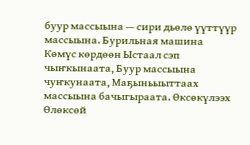буур массыына — сири дьөлө үүттүүр массыына. Бурильная машина
Көмүс көрдөөн Ыстаал сэп чыҥкынаата, Буур массыына чуҥкунаата, Маҕыньыыттаах массыына бачыгыраата. Өксөкүлээх Өлөксөй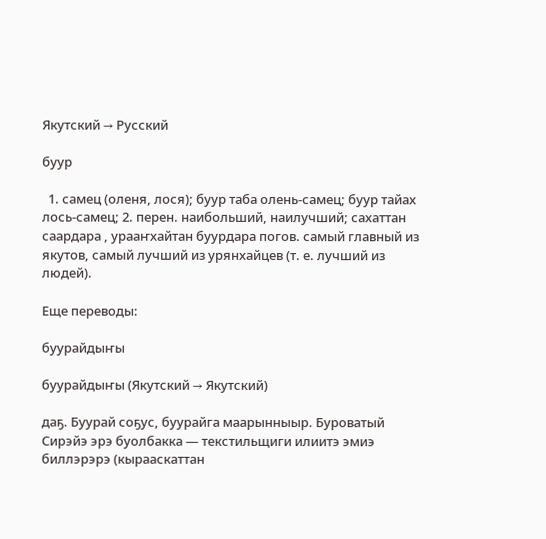Якутский → Русский

буур

  1. самец (оленя, лося); буур таба олень-самец; буур тайах лось-самец; 2. перен. наибольший, наилучший; сахаттан саардара , урааҥхайтан буурдара погов. самый главный из якутов, самый лучший из урянхайцев (т. е. лучший из людей).

Еще переводы:

буурайдыҥы

буурайдыҥы (Якутский → Якутский)

даҕ. Буурай соҕус, буурайга маарынныыр. Буроватый
Сирэйэ эрэ буолбакка — текстильщиги илиитэ эмиэ биллэрэрэ (кырааскаттан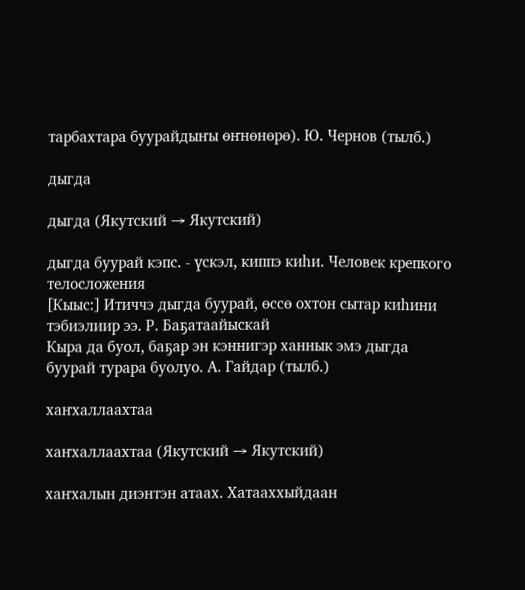тарбахтара буурайдыҥы өҥнөнөрө). Ю. Чернов (тылб.)

дыгда

дыгда (Якутский → Якутский)

дыгда буурай кэпс. - үскэл, киппэ киһи. Человек крепкого телосложения
[Кыыс:] Итиччэ дыгда буурай, өссө охтон сытар киһини тэбиэлиир ээ. Р. Баҕатаайыскай
Кыра да буол, баҕар эн кэннигэр ханнык эмэ дыгда буурай турара буолуо. А. Гайдар (тылб.)

хаҥхаллаахтаа

хаҥхаллаахтаа (Якутский → Якутский)

хаҥхалын диэнтэн атаах. Хатааххыйдаан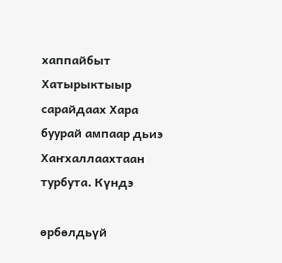хаппайбыт Хатырыктыыр сарайдаах Хара буурай ампаар дьиэ Хаҥхаллаахтаан турбута. Күндэ

өрбөлдьүй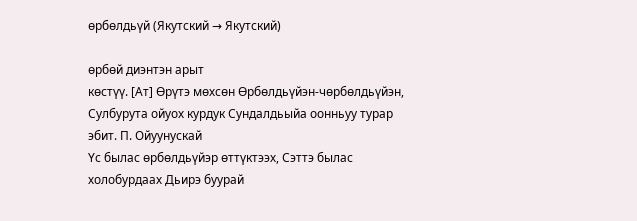өрбөлдьүй (Якутский → Якутский)

өрбөй диэнтэн арыт
көстүү. [Ат] Өрүтэ мөхсөн Өрбөлдьүйэн-чөрбөлдьүйэн, Сулбурута ойуох курдук Сундалдьыйа оонньуу турар эбит. П. Ойуунускай
Үс былас өрбөлдьүйэр өттүктээх, Сэттэ былас холобурдаах Дьирэ буурай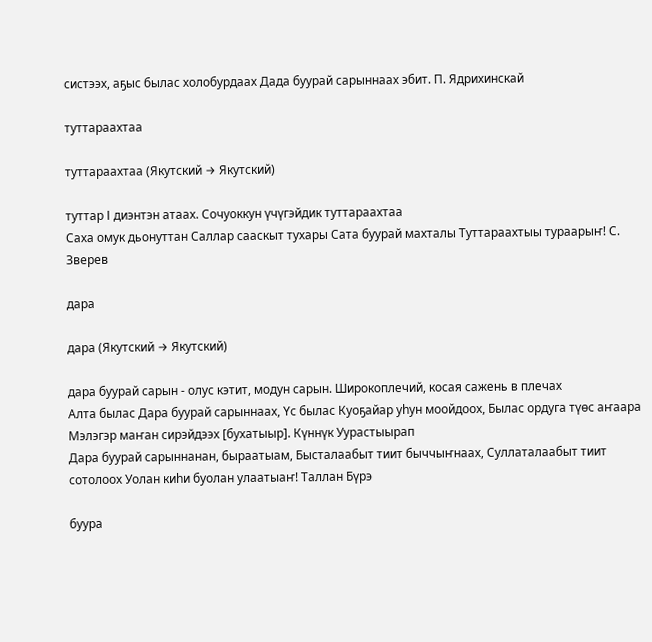систээх, аҕыс былас холобурдаах Дада буурай сарыннаах эбит. П. Ядрихинскай

туттараахтаа

туттараахтаа (Якутский → Якутский)

туттар I диэнтэн атаах. Сочуоккун үчүгэйдик туттараахтаа
Саха омук дьонуттан Саллар сааскыт тухары Сата буурай махталы Туттараахтыы тураарыҥ! С. Зверев

дара

дара (Якутский → Якутский)

дара буурай сарын - олус кэтит, модун сарын. Широкоплечий, косая сажень в плечах
Алта былас Дара буурай сарыннаах, Үс былас Куоҕайар уһун моойдоох, Былас ордуга түөс аҥаара Мэлэгэр маҥан сирэйдээх [бухатыыр]. Күннүк Уурастыырап
Дара буурай сарыннанан, быраатыам, Бысталаабыт тиит быччыҥнаах, Суллаталаабыт тиит сотолоох Уолан киһи буолан улаатыаҥ! Таллан Бүрэ

буура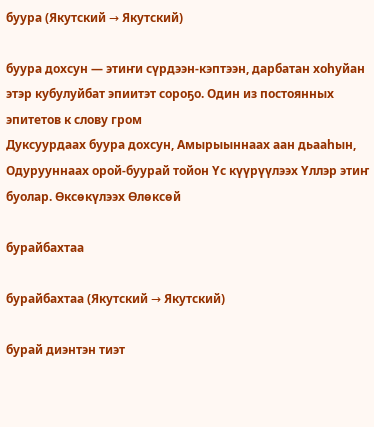буура (Якутский → Якутский)

буура дохсун — этиҥи сүрдээн-кэптээн, дарбатан хоһуйан этэр кубулуйбат эпиитэт сороҕо. Один из постоянных эпитетов к слову гром
Дуксуурдаах буура дохсун, Амырыыннаах аан дьааһын, Одурууннаах орой-буурай тойон Үс күүрүүлээх Үллэр этиҥ буолар. Өксөкүлээх Өлөксөй

бурайбахтаа

бурайбахтаа (Якутский → Якутский)

бурай диэнтэн тиэт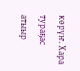көрүҥ. Хара тураҕас атыыр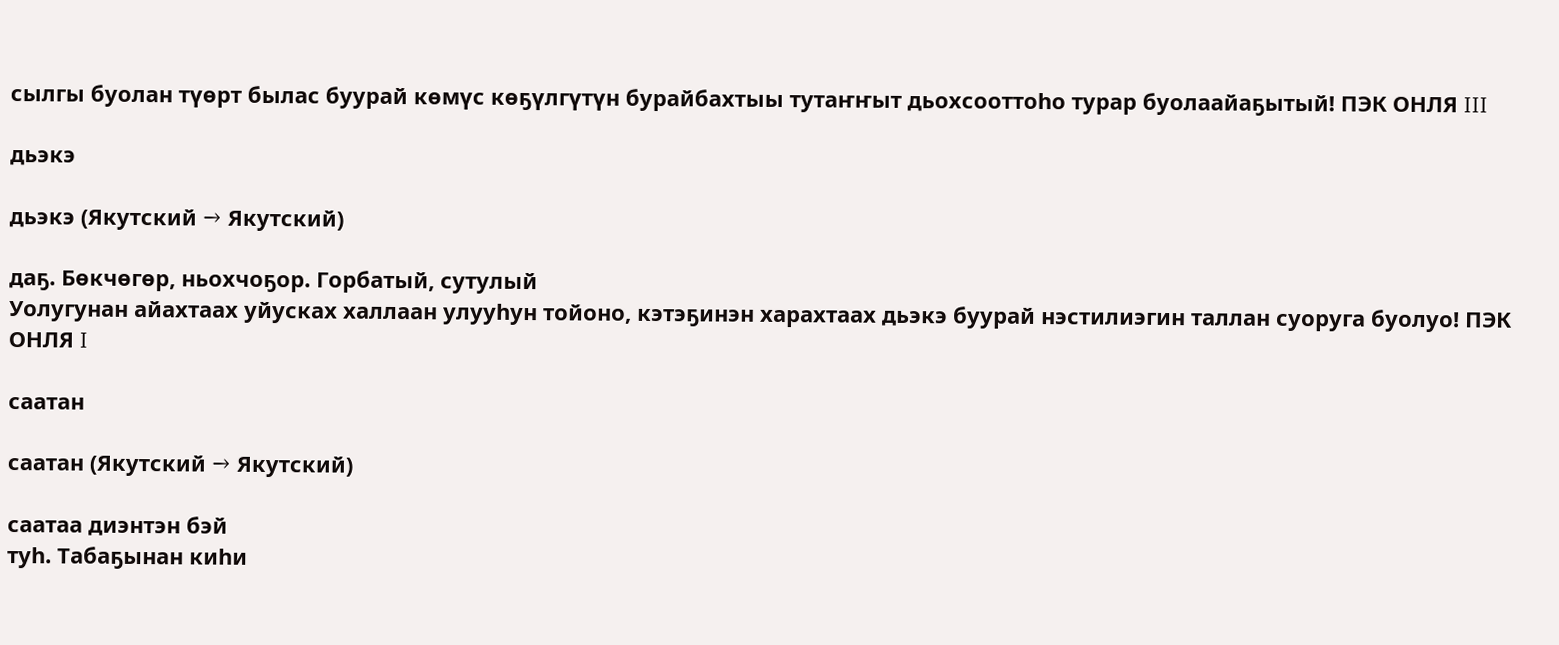сылгы буолан түөрт былас буурай көмүс көҕүлгүтүн бурайбахтыы тутаҥҥыт дьохсооттоһо турар буолаайаҕытый! ПЭК ОНЛЯ III

дьэкэ

дьэкэ (Якутский → Якутский)

даҕ. Бөкчөгөр, ньохчоҕор. Горбатый, сутулый
Уолугунан айахтаах уйусках халлаан улууһун тойоно, кэтэҕинэн харахтаах дьэкэ буурай нэстилиэгин таллан суоруга буолуо! ПЭК ОНЛЯ I

саатан

саатан (Якутский → Якутский)

саатаа диэнтэн бэй
туһ. Табаҕынан киһи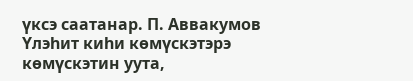үксэ саатанар. П. Аввакумов
Үлэһит киһи көмүскэтэрэ көмүскэтин уута,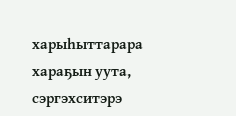харыһыттарара хараҕын уута, сэргэхситэрэ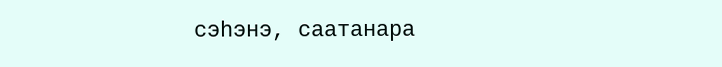сэһэнэ, саатанара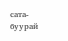сата-буурай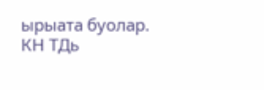ырыата буолар. КН ТДь